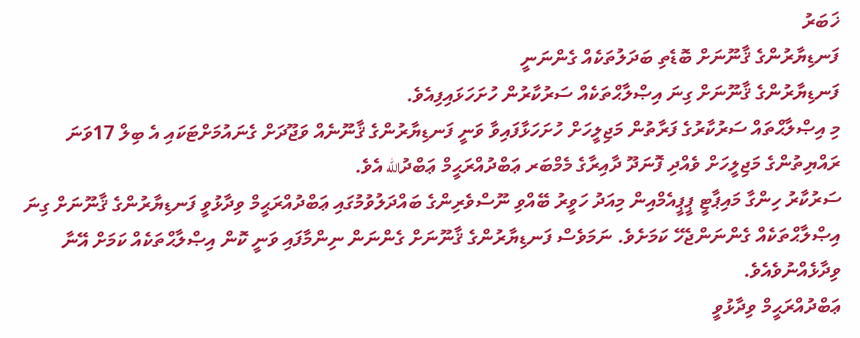ޚަބަރު
ފަނޑިޔާރުންގެ ޤާނޫނަށް ބޮޑެތި ބަދަލުތަކެއް ގެންނަނީ
ފަނޑިޔާރުންގެ ޤާނޫނަށް ގިނަ އިޞްލާޙްތަކެއް ސަރުކާރުން ހުށަހަޅައިފިއެވެ.
މި އިޞްލާޙްތައް ސަރުކާރުގެ ފަރާތުން މަޖިލީހަށް ހުށަހަޅާފައިވާ ވަނީ ފަނޑިޔާރުންގެ ޤާނޫނެއް ވަޖޫދަށް ގެނައުމަށްޓަކައި އެ ބިލް 17ވަނަ ރައްޔިތުންގެ މަޖިލީހަށް ވެއްދި ފޮނަދޫ ދާއިރާގެ މެމްބަރ ޢަބްދުއްރަޙީމް ޢަބްދުالله އެވެ.
ސަރުކާރު ހިންގާ މައިޕާޓީ ޕީޕީއެމްއިން މިއަދު ހަވީރު ބޭއްވި ނޫސްވެރިންގެ ބައްދަލުވުމުގައި ޢަބްދުއްރަޙީމް ވިދާޅުވީ ފަނޑިޔާރުންގެ ޤާނޫނަށް ގިނަ އިޞްލާޙްތަކެއް ގެންނަންޖެހޭ ކަމަށެވެ. ނަމަވެސް ފަނޑިޔާރުންގެ ޤާނޫނަށް ގެންނަން ނިންމާފައި ވަނީ ކޮން އިޞްލާޙްތަކެއް ކަމަށް އޭނާ ވިދާޅެއްނުވެއެވެ.
ޢަބްދުއްރަޙީމް ވިދާޅުވީ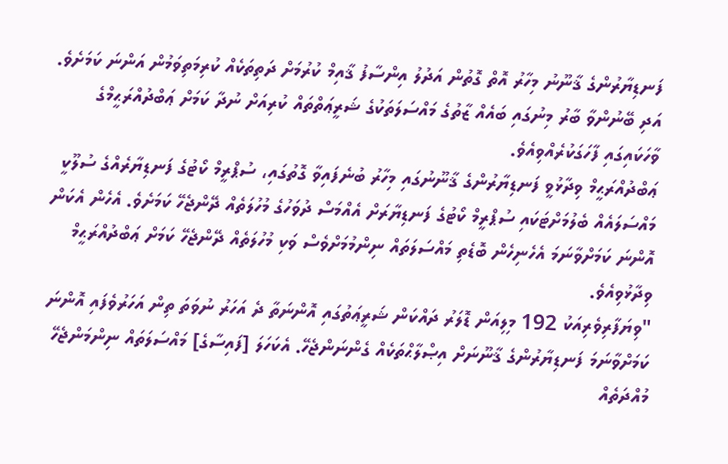ފަނޑިޔާރުންގެ ޤާނޫނު މިހާރު އޮތް ގޮތުން އަދުލު އިންސާފު ޤާއިމް ކުރުމަށް ދަތިތަކެއް ކުރިމަތިވަމުން އަންނަ ކަމަށެވެ. އަދި ބޭނުންވާ ބާރު މިނުގައި ބައެއް ޒާތުގެ މައްސަލަތަކުގެ ޝަރީޢަތްތައް ކުރިއަށް ނުދާ ކަމަށް ޢަބްދުއްރަޙީމްގެ ވާހަކައިގައި ފާހަގަކުރެއްވިއެވެ.
ޢަބްދުއްރަޙީމް ވިދާޅުވީ ފަނޑިޔާރުންގެ ޤާނޫނުގައި މިހާރު ބުނެފައިވާ ގޮތުގައި، ސުޕްރީމް ކޯޓުގެ ފަނޑިޔާރެއްގެ ސުލޫކީ މައްސަލައެއް ބެލުމަށްޓަކައި ސުޕްރީމް ކޯޓުގެ ފަނޑިޔާރަށް އެއްމަސް ދުވަހުގެ މުހުލަތެއް ދޭންޖެހޭ ކަމަށެވެ. އެހެން އެކަން އޮންނަ ކަމަށްވާނަމަ އެހެނިހެން ބޮޑެތި މައްސަލަތައް ނިންމުމަށްވެސް ވަކި މުހުލަތެއް ދޭންޖެހޭ ކަމަށް ޢަބްދުއްރަޙީމް ވިދާޅުވިއެވެ.
"ވިޔަފާރިވެރިއަކު 192 މިލިއަން ޑޮލަރު ދައްކަން ޝަރީޢަތުގައި އޮންނަތާ ދެ އަހަރު ނުވަތަ ތިން އަހަރުވެފައި އޮންނަ ކަމަށްވާނަމަ ފަނޑިޔާރުންގެ ޤާނޫނަށް އިޞްލާޙްތަކެއް ގެންނަންޖެހޭ. އެކަހަލަ [ފައިސާގެ] މައްސަލަތައް ނިންމަންޖެހޭ މުއްދަތެއް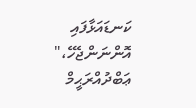ކަނޑައަޅާފައި އޮންނަންޖެހޭ،" ޢަބްދުއްރަޙީމް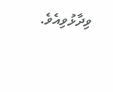ވިދާޅުވިއެވެ.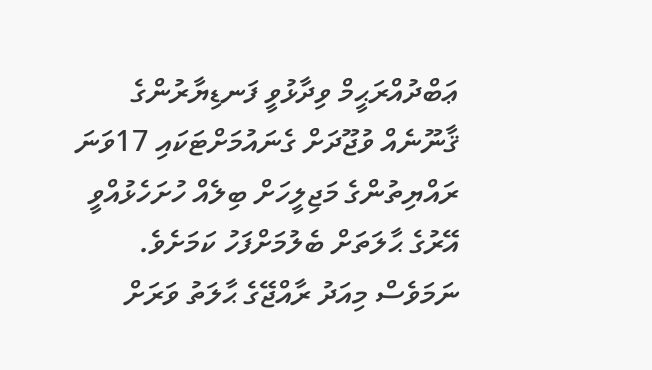ޢަބްދުއްރަޙީމް ވިދާޅުވީ ފަނޑިޔާރުންގެ ޤާނޫނެއް ވުޖޫދަށް ގެނައުމަށްޓަކައި 17ވަނަ ރައްޔިތުންގެ މަޖިލީހަށް ބިލެއް ހުށަހެޅުއްވީ އޭރުގެ ޙާލަތަށް ބެލުމަށްފަހު ކަމަށެވެ. ނަމަވެސް މިއަދު ރާއްޖޭގެ ޙާލަތު ވަރަށް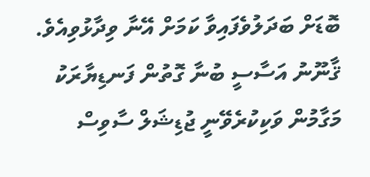ބޮޑަށް ބަދަލުވެފައިވާ ކަމަށް އޭނާ ވިދާޅުވިއެވެ.
ޤާނޫނު އަސާސީ ބުނާ ގޮތުން ފަނޑިޔާރަކު މަގާމުން ވަކިކުރެވޭނީ ޖުޑިޝަލް ސާވިސް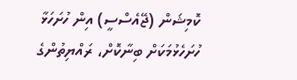ކޮމިޝަން (ޖޭއެސްސީ) އިން ހުށަހަޅާ ހުށަހެޅުމަކަށް ބިނާކޮށް، ރައްޔިތުންގެ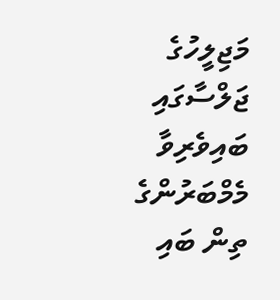މަޖިލީހުގެ ޖަލްސާގައި ބައިވެރިވާ މެމްބަރުންގެ ތިން ބައި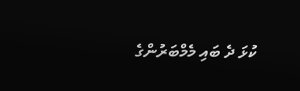ކުޅަ ދެ ބައި މެމްބަރުންގެ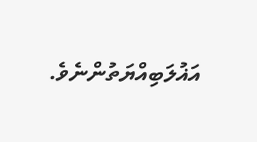އަޣުލަބިއްޔަތުންނެވެ.